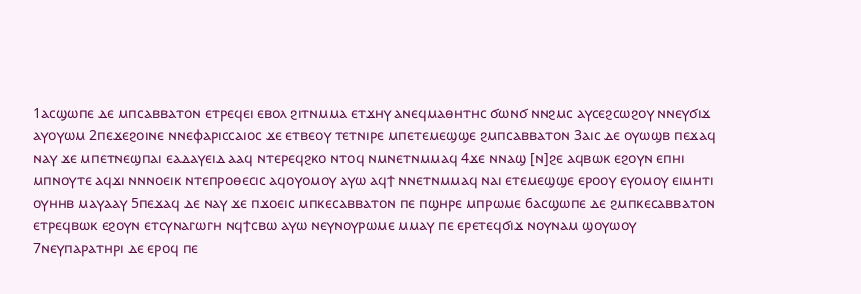1ⲁⲥϣⲱⲡⲉ ⲇⲉ ⲙⲡⲥⲁⲃⲃⲁⲧⲟⲛ ⲉⲧⲣⲉϥⲉⲓ ⲉⲃⲟⲗ ϩⲓⲧⲛⲙⲙⲁ ⲉⲧϫⲏⲩ ⲁⲛⲉϥⲙⲁⲑⲏⲧⲏⲥ ϭⲱⲛϭ ⲛⲛϩⲙⲥ ⲁⲩⲥⲉϩⲥⲱϩⲟⲩ ⲛⲛⲉⲩϭⲓϫ ⲁⲩⲟⲩⲱⲙ 2ⲡⲉϫⲉϩⲟⲓⲛⲉ ⲛⲛⲉⲫⲁⲣⲓⲥⲥⲁⲓⲟⲥ ϫⲉ ⲉⲧⲃⲉⲟⲩ ⲧⲉⲧⲛⲓⲣⲉ ⲙⲡⲉⲧⲉⲙⲉϣϣⲉ ϩⲙⲡⲥⲁⲃⲃⲁⲧⲟⲛ 3ⲁⲓⲥ ⲇⲉ ⲟⲩⲱϣⲃ ⲡⲉϫⲁϥ ⲛⲁⲩ ϫⲉ ⲙⲡⲉⲧⲛⲉϣⲡⲁⲓ ⲉⲁⲇⲁⲩⲉⲓⲇ ⲁⲁϥ ⲛⲧⲉⲣⲉϥϩⲕⲟ ⲛⲧⲟϥ ⲛⲙⲛⲉⲧⲛⲙⲙⲁϥ 4ϫⲉ ⲛⲛⲁϣ [ⲛ]ϩⲉ ⲁϥⲃⲱⲕ ⲉϩⲟⲩⲛ ⲉⲡⲏⲓ ⲙⲡⲛⲟⲩⲧⲉ ⲁϥϫⲓ ⲛⲛⲛⲟⲉⲓⲕ ⲛⲧⲉⲡⲣⲟⲑⲉⲥⲓⲥ ⲁϥⲟⲩⲟⲙⲟⲩ ⲁⲩⲱ ⲁϥϯ ⲛⲛⲉⲧⲛⲙⲙⲁϥ ⲛⲁⲓ ⲉⲧⲉⲙⲉϣϣⲉ ⲉⲣⲟⲟⲩ ⲉⲩⲟⲙⲟⲩ ⲉⲓⲙⲏⲧⲓ ⲟⲩⲏⲏⲃ ⲙⲁⲩⲁⲁⲩ 5ⲡⲉϫⲁϥ ⲇⲉ ⲛⲁⲩ ϫⲉ ⲡϫⲟⲉⲓⲥ ⲙⲡⲕⲉⲥⲁⲃⲃⲁⲧⲟⲛ ⲡⲉ ⲡϣⲏⲣⲉ ⲙⲡⲣⲱⲙⲉ 6ⲁⲥϣⲱⲡⲉ ⲇⲉ ϩⲙⲡⲕⲉⲥⲁⲃⲃⲁⲧⲟⲛ ⲉⲧⲣⲉϥⲃⲱⲕ ⲉϩⲟⲩⲛ ⲉⲧⲥⲩⲛⲁⲅⲱⲅⲏ ⲛϥϯⲥⲃⲱ ⲁⲩⲱ ⲛⲉⲩⲛⲟⲩⲣⲱⲙⲉ ⲙⲙⲁⲩ ⲡⲉ ⲉⲣⲉⲧⲉϥϭⲓϫ ⲛⲟⲩⲛⲁⲙ ϣⲟⲩⲱⲟⲩ 7ⲛⲉⲩⲡⲁⲣⲁⲧⲏⲣⲓ ⲇⲉ ⲉⲣⲟϥ ⲡⲉ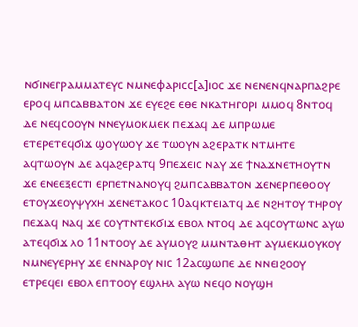ⲛϭⲓⲛⲉⲅⲣⲁⲙⲙⲁⲧⲉⲩⲥ ⲛⲙⲛⲉⲫⲁⲣⲓⲥⲥ[ⲁ]ⲓⲟⲥ ϫⲉ ⲛⲉⲛⲉⲛϥⲛⲁⲣⲡⲁϩⲣⲉ ⲉⲣⲟϥ ⲙⲡⲥⲁⲃⲃⲁⲧⲟⲛ ϫⲉ ⲉⲩⲉϩⲉ ⲉⲑⲉ ⲛⲕⲁⲧⲏⲅⲟⲣⲓ ⲙⲙⲟϥ 8ⲛⲧⲟϥ ⲇⲉ ⲛⲉϥⲥⲟⲟⲩⲛ ⲛⲛⲉⲩⲙⲟⲕⲙⲉⲕ ⲡⲉϫⲁϥ ⲇⲉ ⲙⲡⲣⲱⲙⲉ ⲉⲧⲉⲣⲉⲧⲉϥϭⲓϫ ϣⲟⲩⲱⲟⲩ ϫⲉ ⲧⲱⲟⲩⲛ ⲁϩⲉⲣⲁⲧⲕ ⲛⲧⲙⲏⲧⲉ ⲁϥⲧⲱⲟⲩⲛ ⲇⲉ ⲁϥⲁϩⲉⲣⲁⲧϥ 9ⲡⲉϫⲉⲓⲥ ⲛⲁⲩ ϫⲉ ϯⲛⲁϫⲛⲉⲧⲏⲟⲩⲧⲛ ϫⲉ ⲉⲛⲉⲉⲝⲉⲥⲧⲓ ⲉⲣⲡⲉⲧⲛⲁⲛⲟⲩϥ ϩⲙⲡⲥⲁⲃⲃⲁⲧⲟⲛ ϫⲉⲛⲉⲣⲡⲉⲑⲟⲟⲩ ⲉⲧⲟⲩϫⲉⲟⲩⲯⲩⲭⲏ ϫⲉⲛⲉⲧⲁⲕⲟⲥ 10ⲁϥⲕⲧⲉⲓⲁⲧϥ ⲇⲉ ⲛϩⲏⲧⲟⲩ ⲧⲏⲣⲟⲩ ⲡⲉϫⲁϥ ⲛⲁϥ ϫⲉ ⲥⲟⲩⲧⲛⲧⲉⲕϭⲓϫ ⲉⲃⲟⲗ ⲛⲧⲟϥ ⲇⲉ ⲁϥⲥⲟⲩⲧⲱⲛⲥ ⲁⲩⲱ ⲁⲧⲉϥϭⲓϫ ⲗⲟ 11ⲛⲧⲟⲟⲩ ⲇⲉ ⲁⲩⲙⲟⲩϩ ⲙⲙⲛⲧⲁⲑⲏⲧ ⲁⲩⲙⲉⲕⲙⲟⲩⲕⲟⲩ ⲛⲙⲛⲉⲩⲉⲣⲏⲩ ϫⲉ ⲉⲛⲛⲁⲣⲟⲩ ⲛⲓⲥ 12ⲁⲥϣⲱⲡⲉ ⲇⲉ ⲛⲛⲉⲓϩⲟⲟⲩ ⲉⲧⲣⲉϥⲉⲓ ⲉⲃⲟⲗ ⲉⲡⲧⲟⲟⲩ ⲉϣⲗⲏⲗ ⲁⲩⲱ ⲛⲉϥⲟ ⲛⲟⲩϣⲏ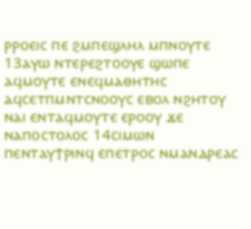ⲣⲣⲟⲉⲓⲥ ⲡⲉ ϩⲙⲡⲉϣⲗⲏⲗ ⲙⲡⲛⲟⲩⲧⲉ 13ⲁⲩⲱ ⲛⲧⲉⲣⲉϩⲧⲟⲟⲩⲉ ϣⲱⲡⲉ ⲁϥⲙⲟⲩⲧⲉ ⲉⲛⲉϥⲙⲁⲑⲏⲧⲏⲥ ⲁϥⲥⲉⲧⲡⲙⲛⲧⲥⲛⲟⲟⲩⲥ ⲉⲃⲟⲗ ⲛϩⲏⲧⲟⲩ ⲛⲁⲓ ⲉⲛⲧⲁϥⲙⲟⲩⲧⲉ ⲉⲣⲟⲟⲩ ϫⲉ ⲛⲁⲡⲟⲥⲧⲟⲗⲟⲥ 14ⲥⲓⲙⲱⲛ ⲡⲉⲛⲧⲁⲩϯⲣⲓⲛϥ ⲉⲡⲉⲧⲣⲟⲥ ⲛⲙⲁⲛⲇⲣⲉⲁⲥ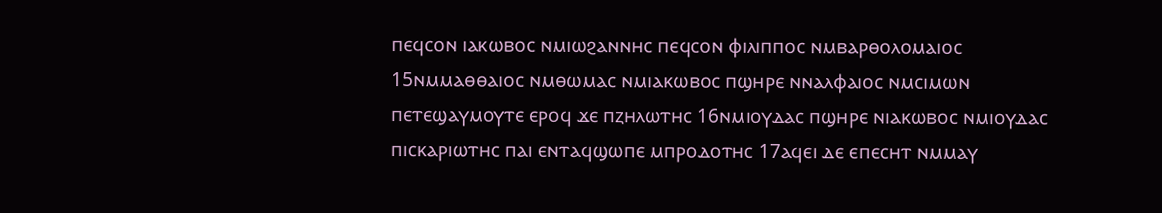ⲡⲉϥⲥⲟⲛ ⲓⲁⲕⲱⲃⲟⲥ ⲛⲙⲓⲱϩⲁⲛⲛⲏⲥ ⲡⲉϥⲥⲟⲛ ⲫⲓⲗⲓⲡⲡⲟⲥ ⲛⲙⲃⲁⲣⲑⲟⲗⲟⲙⲁⲓⲟⲥ 15ⲛⲙⲙⲁⲑⲑⲁⲓⲟⲥ ⲛⲙⲑⲱⲙⲁⲥ ⲛⲙⲓⲁⲕⲱⲃⲟⲥ ⲡϣⲏⲣⲉ ⲛⲛⲁⲗⲫⲁⲓⲟⲥ ⲛⲙⲥⲓⲙⲱⲛ ⲡⲉⲧⲉϣⲁⲩⲙⲟⲩⲧⲉ ⲉⲣⲟϥ ϫⲉ ⲡⲍⲏⲗⲱⲧⲏⲥ 16ⲛⲙⲓⲟⲩⲇⲁⲥ ⲡϣⲏⲣⲉ ⲛⲓⲁⲕⲱⲃⲟⲥ ⲛⲙⲓⲟⲩⲇⲁⲥ ⲡⲓⲥⲕⲁⲣⲓⲱⲧⲏⲥ ⲡⲁⲓ ⲉⲛⲧⲁϥϣⲱⲡⲉ ⲙⲡⲣⲟⲇⲟⲧⲏⲥ 17ⲁϥⲉⲓ ⲇⲉ ⲉⲡⲉⲥⲏⲧ ⲛⲙⲙⲁⲩ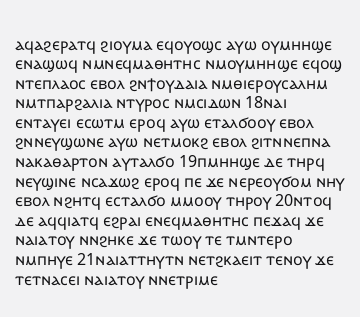ⲁϥⲁϩⲉⲣⲁⲧϥ ϩⲓⲟⲩⲙⲁ ⲉϥⲟⲩⲟϣⲥ ⲁⲩⲱ ⲟⲩⲙⲏⲏϣⲉ ⲉⲛⲁϣⲱϥ ⲛⲙⲛⲉϥⲙⲁⲑⲏⲧⲏⲥ ⲛⲙⲟⲩⲙⲏⲏϣⲉ ⲉϥⲟϣ ⲛⲧⲉⲡⲗⲁⲟⲥ ⲉⲃⲟⲗ ϩⲛϯⲟⲩⲇⲁⲓⲁ ⲛⲙⲑⲓⲉⲣⲟⲩⲥⲁⲗⲏⲙ ⲛⲙⲧⲡⲁⲣϩⲁⲗⲓⲁ ⲛⲧⲩⲣⲟⲥ ⲛⲙⲥⲓⲇⲱⲛ 18ⲛⲁⲓ ⲉⲛⲧⲁⲩⲉⲓ ⲉⲥⲱⲧⲙ ⲉⲣⲟϥ ⲁⲩⲱ ⲉⲧⲁⲗϭⲟⲟⲩ ⲉⲃⲟⲗ ϩⲛⲛⲉⲩϣⲱⲛⲉ ⲁⲩⲱ ⲛⲉⲧⲙⲟⲕϩ ⲉⲃⲟⲗ ϩⲓⲧⲛⲛⲉⲡⲛⲁ ⲛⲁⲕⲁⲑⲁⲣⲧⲟⲛ ⲁⲩⲧⲁⲗϭⲟ 19ⲡⲙⲏⲏϣⲉ ⲇⲉ ⲧⲏⲣϥ ⲛⲉⲩϣⲓⲛⲉ ⲛⲥⲁϫⲱϩ ⲉⲣⲟϥ ⲡⲉ ϫⲉ ⲛⲉⲣⲉⲟⲩϭⲟⲙ ⲛⲏⲩ ⲉⲃⲟⲗ ⲛϩⲏⲧϥ ⲉⲥⲧⲁⲗϭⲟ ⲙⲙⲟⲟⲩ ⲧⲏⲣⲟⲩ 20ⲛⲧⲟϥ ⲇⲉ ⲁϥϥⲓⲁⲧϥ ⲉϩⲣⲁⲓ ⲉⲛⲉϥⲙⲁⲑⲏⲧⲏⲥ ⲡⲉϫⲁϥ ϫⲉ ⲛⲁⲓⲁⲧⲟⲩ ⲛⲛϩⲏⲕⲉ ϫⲉ ⲧⲱⲟⲩ ⲧⲉ ⲧⲙⲛⲧⲉⲣⲟ ⲛⲙⲡⲏⲩⲉ 21ⲛⲁⲓⲁⲧⲧⲏⲩⲧⲛ ⲛⲉⲧϩⲕⲁⲉⲓⲧ ⲧⲉⲛⲟⲩ ϫⲉ ⲧⲉⲧⲛⲁⲥⲉⲓ ⲛⲁⲓⲁⲧⲟⲩ ⲛⲛⲉⲧⲣⲓⲙⲉ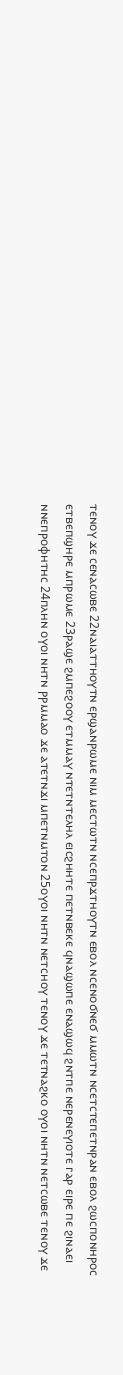ⲧⲉⲛⲟⲩ ϫⲉ ⲥⲉⲛⲁⲥⲱⲃⲉ 22ⲛⲁⲓⲁⲧⲧⲏⲟⲩⲧⲛ ⲉⲣϣⲁⲛⲣⲱⲙⲉ ⲛⲓⲙ ⲙⲉⲥⲧⲱⲧⲛ ⲛⲥⲉⲡⲣϫⲧⲏⲟⲩⲧⲛ ⲉⲃⲟⲗ ⲛⲥⲉⲛⲟϭⲛⲉϭ ⲙⲙⲱⲧⲛ ⲛⲥⲉⲧⲥⲧⲉⲡⲉⲧⲛⲣⲁⲛ ⲉⲃⲟⲗ ϩⲱⲥⲡⲟⲛⲏⲣⲟⲥ ⲉⲧⲃⲉⲡϣⲏⲣⲉ ⲙⲡⲣⲱⲙⲉ 23ⲣⲁϣⲉ ϩⲙⲡⲉϩⲟⲟⲩ ⲉⲧⲙⲙⲁⲩ ⲛⲧⲉⲧⲛⲧⲉⲗⲏⲗ ⲉⲓⲥϩⲏⲏⲧⲉ ⲡⲉⲧⲛⲃⲉⲕⲉ ϥⲛⲁϣⲱⲡⲉ ⲉⲛⲁϣⲱϥ ϩⲛⲧⲡⲉ ⲛⲉⲣⲉⲛⲉⲩⲓⲟⲧⲉ ⲅⲁⲣ ⲉⲓⲣⲉ ⲡⲉ ϩⲓⲛⲁⲉⲓ ⲛⲛⲉⲡⲣⲟⲫⲏⲧⲏⲥ 24ⲡⲗⲏⲛ ⲟⲩⲟⲓ ⲛⲏⲧⲛ ⲣⲣⲙⲙⲁⲟ ϫⲉ ⲁⲧⲉⲧⲛϫⲓ ⲙⲡⲉⲧⲛⲙⲧⲟⲛ 25ⲟⲩⲟⲓ ⲛⲏⲧⲛ ⲛⲉⲧⲥⲏⲟⲩ ⲧⲉⲛⲟⲩ ϫⲉ ⲧⲉⲧⲛⲁϩⲕⲟ ⲟⲩⲟⲓ ⲛⲏⲧⲛ ⲛⲉⲧⲥⲱⲃⲉ ⲧⲉⲛⲟⲩ ϫⲉ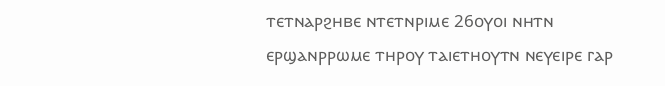ⲧⲉⲧⲛⲁⲣϩⲏⲃⲉ ⲛⲧⲉⲧⲛⲣⲓⲙⲉ 26ⲟⲩⲟⲓ ⲛⲏⲧⲛ ⲉⲣϣⲁⲛⲣⲣⲱⲙⲉ ⲧⲏⲣⲟⲩ ⲧⲁⲓⲉⲧⲏⲟⲩⲧⲛ ⲛⲉⲩⲉⲓⲣⲉ ⲅⲁⲣ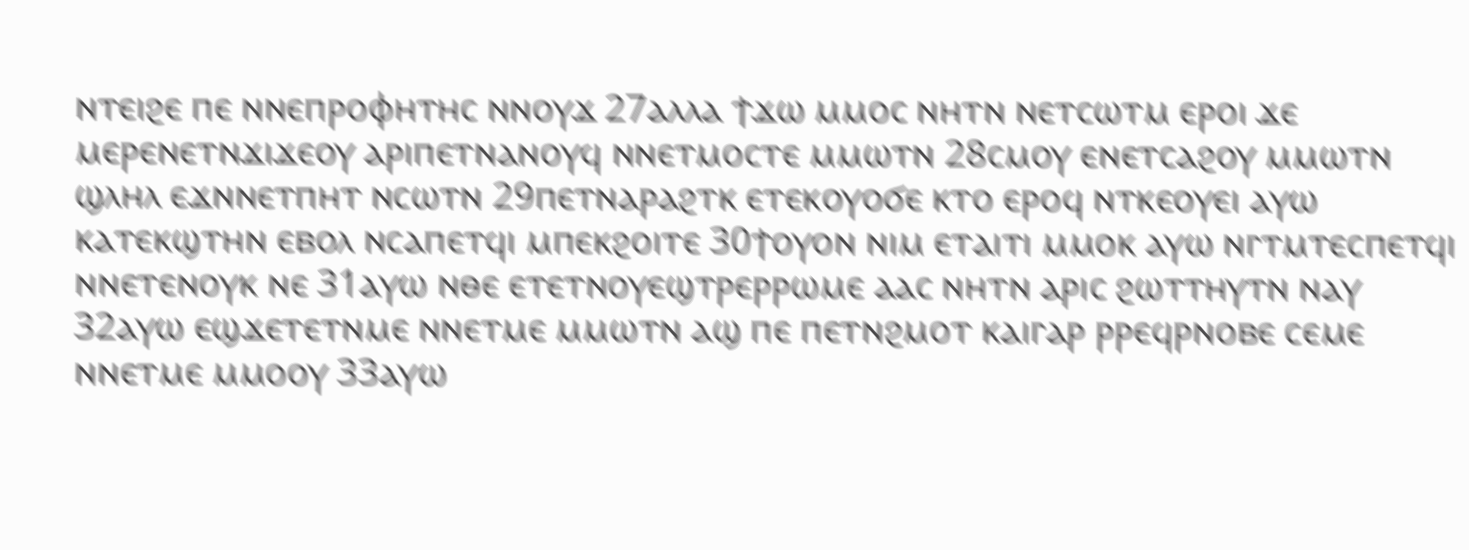ⲛⲧⲉⲓϩⲉ ⲡⲉ ⲛⲛⲉⲡⲣⲟⲫⲏⲧⲏⲥ ⲛⲛⲟⲩϫ 27ⲁⲗⲗⲁ ϯϫⲱ ⲙⲙⲟⲥ ⲛⲏⲧⲛ ⲛⲉⲧⲥⲱⲧⲙ ⲉⲣⲟⲓ ϫⲉ ⲙⲉⲣⲉⲛⲉⲧⲛϫⲓϫⲉⲟⲩ ⲁⲣⲓⲡⲉⲧⲛⲁⲛⲟⲩϥ ⲛⲛⲉⲧⲙⲟⲥⲧⲉ ⲙⲙⲱⲧⲛ 28ⲥⲙⲟⲩ ⲉⲛⲉⲧⲥⲁϩⲟⲩ ⲙⲙⲱⲧⲛ ϣⲗⲏⲗ ⲉϫⲛⲛⲉⲧⲡⲏⲧ ⲛⲥⲱⲧⲛ 29ⲡⲉⲧⲛⲁⲣⲁϩⲧⲕ ⲉⲧⲉⲕⲟⲩⲟϭⲉ ⲕⲧⲟ ⲉⲣⲟϥ ⲛⲧⲕⲉⲟⲩⲉⲓ ⲁⲩⲱ ⲕⲁⲧⲉⲕϣⲧⲏⲛ ⲉⲃⲟⲗ ⲛⲥⲁⲡⲉⲧϥⲓ ⲙⲡⲉⲕϩⲟⲓⲧⲉ 30ϯⲟⲩⲟⲛ ⲛⲓⲙ ⲉⲧⲁⲓⲧⲓ ⲙⲙⲟⲕ ⲁⲩⲱ ⲛⲅⲧⲙⲧⲉⲥⲡⲉⲧϥⲓ ⲛⲛⲉⲧⲉⲛⲟⲩⲕ ⲛⲉ 31ⲁⲩⲱ ⲛⲑⲉ ⲉⲧⲉⲧⲛⲟⲩⲉϣⲧⲣⲉⲣⲣⲱⲙⲉ ⲁⲁⲥ ⲛⲏⲧⲛ ⲁⲣⲓⲥ ϩⲱⲧⲧⲏⲩⲧⲛ ⲛⲁⲩ 32ⲁⲩⲱ ⲉϣϫⲉⲧⲉⲧⲛⲙⲉ ⲛⲛⲉⲧⲙⲉ ⲙⲙⲱⲧⲛ ⲁϣ ⲡⲉ ⲡⲉⲧⲛϩⲙⲟⲧ ⲕⲁⲓⲅⲁⲣ ⲣⲣⲉϥⲣⲛⲟⲃⲉ ⲥⲉⲙⲉ ⲛⲛⲉⲧⲙⲉ ⲙⲙⲟⲟⲩ 33ⲁⲩⲱ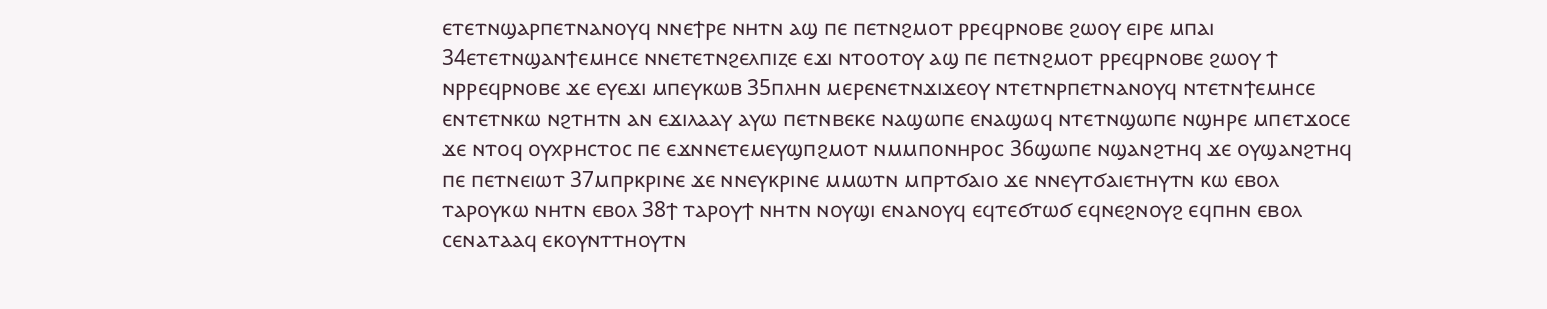ⲉⲧⲉⲧⲛϣⲁⲣⲡⲉⲧⲛⲁⲛⲟⲩϥ ⲛⲛⲉϯⲣⲉ ⲛⲏⲧⲛ ⲁϣ ⲡⲉ ⲡⲉⲧⲛϩⲙⲟⲧ ⲣⲣⲉϥⲣⲛⲟⲃⲉ ϩⲱⲟⲩ ⲉⲓⲣⲉ ⲙⲡⲁⲓ 34ⲉⲧⲉⲧⲛϣⲁⲛϯⲉⲙⲏⲥⲉ ⲛⲛⲉⲧⲉⲧⲛϩⲉⲗⲡⲓⲍⲉ ⲉϫⲓ ⲛⲧⲟⲟⲧⲟⲩ ⲁϣ ⲡⲉ ⲡⲉⲧⲛϩⲙⲟⲧ ⲣⲣⲉϥⲣⲛⲟⲃⲉ ϩⲱⲟⲩ ϯ ⲛⲣⲣⲉϥⲣⲛⲟⲃⲉ ϫⲉ ⲉⲩⲉϫⲓ ⲙⲡⲉⲩⲕⲱⲃ 35ⲡⲗⲏⲛ ⲙⲉⲣⲉⲛⲉⲧⲛϫⲓϫⲉⲟⲩ ⲛⲧⲉⲧⲛⲣⲡⲉⲧⲛⲁⲛⲟⲩϥ ⲛⲧⲉⲧⲛϯⲉⲙⲏⲥⲉ ⲉⲛⲧⲉⲧⲛⲕⲱ ⲛϩⲧⲏⲧⲛ ⲁⲛ ⲉϫⲓⲗⲁⲁⲩ ⲁⲩⲱ ⲡⲉⲧⲛⲃⲉⲕⲉ ⲛⲁϣⲱⲡⲉ ⲉⲛⲁϣⲱϥ ⲛⲧⲉⲧⲛϣⲱⲡⲉ ⲛϣⲏⲣⲉ ⲙⲡⲉⲧϫⲟⲥⲉ ϫⲉ ⲛⲧⲟϥ ⲟⲩⲭⲣⲏⲥⲧⲟⲥ ⲡⲉ ⲉϫⲛⲛⲉⲧⲉⲙⲉⲩϣⲡϩⲙⲟⲧ ⲛⲙⲙⲡⲟⲛⲏⲣⲟⲥ 36ϣⲱⲡⲉ ⲛϣⲁⲛϩⲧⲏϥ ϫⲉ ⲟⲩϣⲁⲛϩⲧⲏϥ ⲡⲉ ⲡⲉⲧⲛⲉⲓⲱⲧ 37ⲙⲡⲣⲕⲣⲓⲛⲉ ϫⲉ ⲛⲛⲉⲩⲕⲣⲓⲛⲉ ⲙⲙⲱⲧⲛ ⲙⲡⲣⲧϭⲁⲓⲟ ϫⲉ ⲛⲛⲉⲩⲧϭⲁⲓⲉⲧⲏⲩⲧⲛ ⲕⲱ ⲉⲃⲟⲗ ⲧⲁⲣⲟⲩⲕⲱ ⲛⲏⲧⲛ ⲉⲃⲟⲗ 38ϯ ⲧⲁⲣⲟⲩϯ ⲛⲏⲧⲛ ⲛⲟⲩϣⲓ ⲉⲛⲁⲛⲟⲩϥ ⲉϥⲧⲉϭⲧⲱϭ ⲉϥⲛⲉϩⲛⲟⲩϩ ⲉϥⲡⲏⲛ ⲉⲃⲟⲗ ⲥⲉⲛⲁⲧⲁⲁϥ ⲉⲕⲟⲩⲛⲧⲧⲏⲟⲩⲧⲛ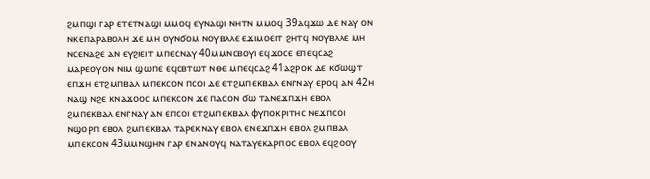ϩⲙⲡϣⲓ ⲅⲁⲣ ⲉⲧⲉⲧⲛⲁϣⲓ ⲙⲙⲟϥ ⲉⲩⲛⲁϣⲓ ⲛⲏⲧⲛ ⲙⲙⲟϥ 39ⲁϥϫⲱ ⲇⲉ ⲛⲁⲩ ⲟⲛ ⲛⲕⲉⲡⲁⲣⲁⲃⲟⲗⲏ ϫⲉ ⲙⲏ ⲟⲩⲛϭⲟⲙ ⲛⲟⲩⲃⲗⲗⲉ ⲉϫⲓⲙⲟⲉⲓⲧ ϩⲏⲧϥ ⲛⲟⲩⲃⲗⲗⲉ ⲙⲏ ⲛⲥⲉⲛⲁϩⲉ ⲁⲛ ⲉⲩϩⲓⲉⲓⲧ ⲙⲡⲉⲥⲛⲁⲩ 40ⲙⲙⲛⲥⲃⲟⲩⲓ ⲉϥϫⲟⲥⲉ ⲉⲡⲉϥⲥⲁϩ ⲙⲁⲣⲉⲟⲩⲟⲛ ⲛⲓⲙ ϣⲱⲡⲉ ⲉϥⲥⲃⲧⲱⲧ ⲛⲑⲉ ⲙⲡⲉϥⲥⲁϩ 41ⲁϩⲣⲟⲕ ⲇⲉ ⲕϭⲱϣⲧ ⲉⲡϫⲏ ⲉⲧϩⲙⲡⲃⲁⲗ ⲙⲡⲉⲕⲥⲟⲛ ⲡⲥⲟⲓ ⲇⲉ ⲉⲧϩⲙⲡⲉⲕⲃⲁⲗ ⲉⲛⲅⲛⲁⲩ ⲉⲣⲟϥ ⲁⲛ 42ⲏ ⲛⲁϣ ⲛϩⲉ ⲕⲛⲁϫⲟⲟⲥ ⲙⲡⲉⲕⲥⲟⲛ ϫⲉ ⲡⲁⲥⲟⲛ ϭⲱ ⲧⲁⲛⲉϫⲡϫⲏ ⲉⲃⲟⲗ ϩⲙⲡⲉⲕⲃⲁⲗ ⲉⲛⲅⲛⲁⲩ ⲁⲛ ⲉⲡⲥⲟⲓ ⲉⲧϩⲙⲡⲉⲕⲃⲁⲗ ⲫⲩⲡⲟⲕⲣⲓⲧⲏⲥ ⲛⲉϫⲡⲥⲟⲓ ⲛϣⲟⲣⲡ ⲉⲃⲟⲗ ϩⲙⲡⲉⲕⲃⲁⲗ ⲧⲁⲣⲉⲕⲛⲁⲩ ⲉⲃⲟⲗ ⲉⲛⲉϫⲡϫⲏ ⲉⲃⲟⲗ ϩⲙⲡⲃⲁⲗ ⲙⲡⲉⲕⲥⲟⲛ 43ⲙⲙⲛϣⲏⲛ ⲅⲁⲣ ⲉⲛⲁⲛⲟⲩϥ ⲛⲁⲧⲁⲩⲉⲕⲁⲣⲡⲟⲥ ⲉⲃⲟⲗ ⲉϥϩⲟⲟⲩ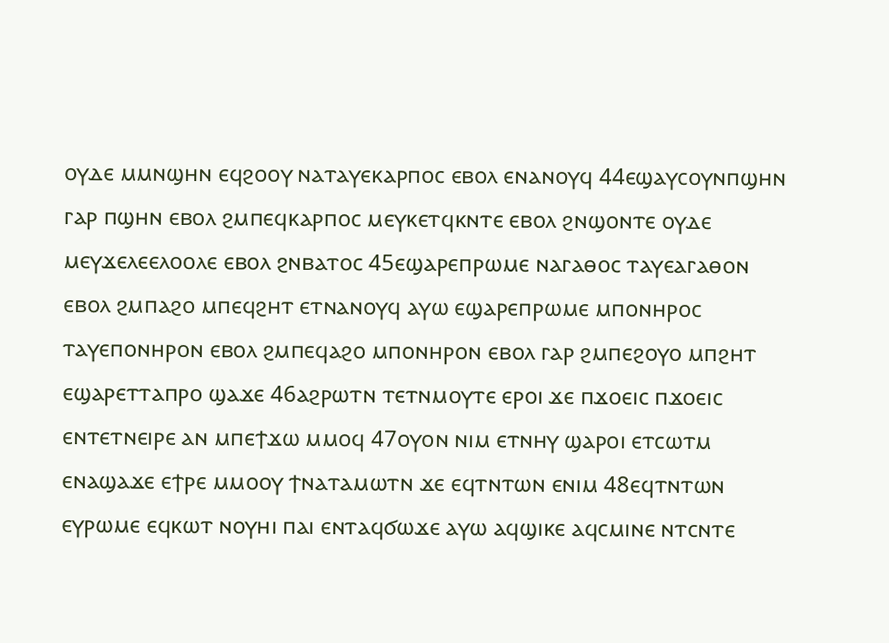ⲟⲩⲇⲉ ⲙⲙⲛϣⲏⲛ ⲉϥϩⲟⲟⲩ ⲛⲁⲧⲁⲩⲉⲕⲁⲣⲡⲟⲥ ⲉⲃⲟⲗ ⲉⲛⲁⲛⲟⲩϥ 44ⲉϣⲁⲩⲥⲟⲩⲛⲡϣⲏⲛ ⲅⲁⲣ ⲡϣⲏⲛ ⲉⲃⲟⲗ ϩⲙⲡⲉϥⲕⲁⲣⲡⲟⲥ ⲙⲉⲩⲕⲉⲧϥⲕⲛⲧⲉ ⲉⲃⲟⲗ ϩⲛϣⲟⲛⲧⲉ ⲟⲩⲇⲉ ⲙⲉⲩϫⲉⲗⲉⲉⲗⲟⲟⲗⲉ ⲉⲃⲟⲗ ϩⲛⲃⲁⲧⲟⲥ 45ⲉϣⲁⲣⲉⲡⲣⲱⲙⲉ ⲛⲁⲅⲁⲑⲟⲥ ⲧⲁⲩⲉⲁⲅⲁⲑⲟⲛ ⲉⲃⲟⲗ ϩⲙⲡⲁϩⲟ ⲙⲡⲉϥϩⲏⲧ ⲉⲧⲛⲁⲛⲟⲩϥ ⲁⲩⲱ ⲉϣⲁⲣⲉⲡⲣⲱⲙⲉ ⲙⲡⲟⲛⲏⲣⲟⲥ ⲧⲁⲩⲉⲡⲟⲛⲏⲣⲟⲛ ⲉⲃⲟⲗ ϩⲙⲡⲉϥⲁϩⲟ ⲙⲡⲟⲛⲏⲣⲟⲛ ⲉⲃⲟⲗ ⲅⲁⲣ ϩⲙⲡⲉϩⲟⲩⲟ ⲙⲡϩⲏⲧ ⲉϣⲁⲣⲉⲧⲧⲁⲡⲣⲟ ϣⲁϫⲉ 46ⲁϩⲣⲱⲧⲛ ⲧⲉⲧⲛⲙⲟⲩⲧⲉ ⲉⲣⲟⲓ ϫⲉ ⲡϫⲟⲉⲓⲥ ⲡϫⲟⲉⲓⲥ ⲉⲛⲧⲉⲧⲛⲉⲓⲣⲉ ⲁⲛ ⲙⲡⲉϯϫⲱ ⲙⲙⲟϥ 47ⲟⲩⲟⲛ ⲛⲓⲙ ⲉⲧⲛⲏⲩ ϣⲁⲣⲟⲓ ⲉⲧⲥⲱⲧⲙ ⲉⲛⲁϣⲁϫⲉ ⲉϯⲣⲉ ⲙⲙⲟⲟⲩ ϯⲛⲁⲧⲁⲙⲱⲧⲛ ϫⲉ ⲉϥⲧⲛⲧⲱⲛ ⲉⲛⲓⲙ 48ⲉϥⲧⲛⲧⲱⲛ ⲉⲩⲣⲱⲙⲉ ⲉϥⲕⲱⲧ ⲛⲟⲩⲏⲓ ⲡⲁⲓ ⲉⲛⲧⲁϥϭⲱϫⲉ ⲁⲩⲱ ⲁϥϣⲓⲕⲉ ⲁϥⲥⲙⲓⲛⲉ ⲛⲧⲥⲛⲧⲉ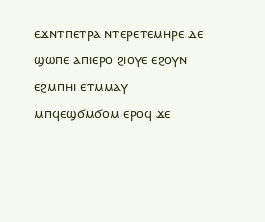ⲉϫⲛⲧⲡⲉⲧⲣⲁ ⲛⲧⲉⲣⲉⲧⲉⲙⲏⲣⲉ ⲇⲉ ϣⲱⲡⲉ ⲁⲡⲓⲉⲣⲟ ϩⲓⲟⲩⲉ ⲉϩⲟⲩⲛ ⲉϩⲙⲡⲏⲓ ⲉⲧⲙⲙⲁⲩ ⲙⲡϥⲉϣϭⲙϭⲟⲙ ⲉⲣⲟϥ ϫⲉ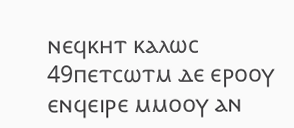ⲛⲉϥⲕⲏⲧ ⲕⲁⲗⲱⲥ 49ⲡⲉⲧⲥⲱⲧⲙ ⲇⲉ ⲉⲣⲟⲟⲩ ⲉⲛϥⲉⲓⲣⲉ ⲙⲙⲟⲟⲩ ⲁⲛ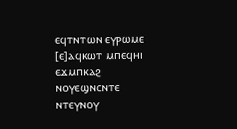ⲉϥⲧⲛⲧⲱⲛ ⲉⲩⲣⲱⲙⲉ [ⲉ]ⲁϥⲕⲱⲧ ⲙⲡⲉϥⲏⲓ ⲉϫⲙⲡⲕⲁϩ ⲛⲟⲩⲉϣⲛⲥⲛⲧⲉ ⲛⲧⲉⲩⲛⲟⲩ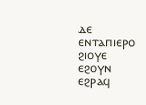ⲇⲉ ⲉⲛⲧⲁⲡⲓⲉⲣⲟ ϩⲓⲟⲩⲉ ⲉϩⲟⲩⲛ ⲉϩⲣⲁϥ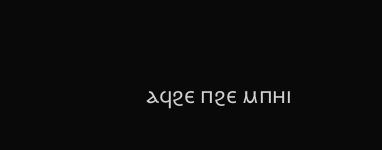ⲁϥϩⲉ ⲡϩⲉ ⲙⲡⲏⲓ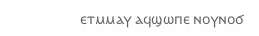ⲉⲧⲙⲙⲁⲩ ⲁϥϣⲱⲡⲉ ⲛⲟⲩⲛⲟϭ